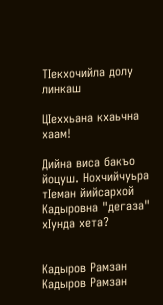ТIекхочийла долу линкаш

ЦIеххьана кхаьчна хаам!

Дийна виса бакъо йоцуш. Нохчийчуьра тIеман йийсархой Кадыровна "дегаза" хIунда хета?


Кадыров Рамзан
Кадыров Рамзан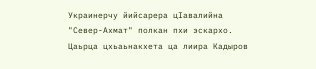Украинерчу йийсарера цIавалийна "Север-Ахмат" полкан пхи эскархо. Цаьрца цхьаьнакхета ца лиира Кадыров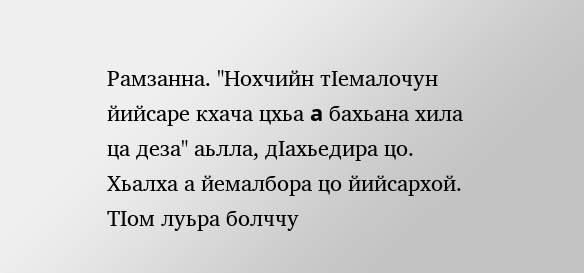Рамзанна. "Нохчийн тIемалочун йийсаре кхача цхьа a бахьана хила ца деза" аьлла, дIахьедира цо. Хьалха а йемалбора цо йийсархой. ТIом луьра болччу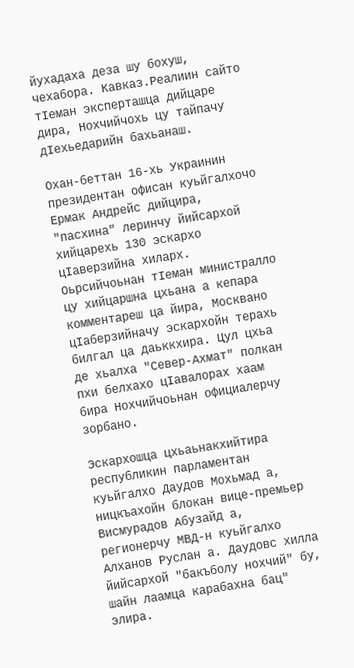йухадаха деза шу бохуш, чехабора. Кавказ.Реалиин сайто тIеман эксперташца дийцаре дира, Нохчийчохь цу тайпачу дIехьедарийн бахьанаш.

Охан-беттан 16-хь Украинин президентан офисан куьйгалхочо Ермак Андрейс дийцира, "пасхина" леринчу йийсархой хийцарехь 130 эскархо цIаверзийна хиларх. Оьрсийчоьнан тIеман министралло цу хийцаршна цхьана а кепара комментареш ца йира, Москвано цIаберзийначу эскархойн терахь билгал ца даьккхира. Цул цхьа де хьалха "Север-Ахмат" полкан пхи белхахо цIавалорах хаам бира Нохчийчоьнан официалерчу зорбано.

Эскархошца цхьаьнакхийтира республикин парламентан куьйгалхо Даудов Мохьмад а, ницкъахойн блокан вице-премьер Висмурадов Абузайд а, регионерчу МВД-н куьйгалхо Алханов Руслан а. Даудовс хилла йийсархой "бакъболу нохчий" бу, шайн лаамца карабахна бац" элира.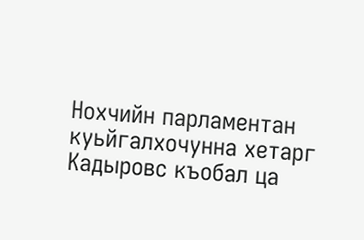Нохчийн парламентан куьйгалхочунна хетарг Кадыровс къобал ца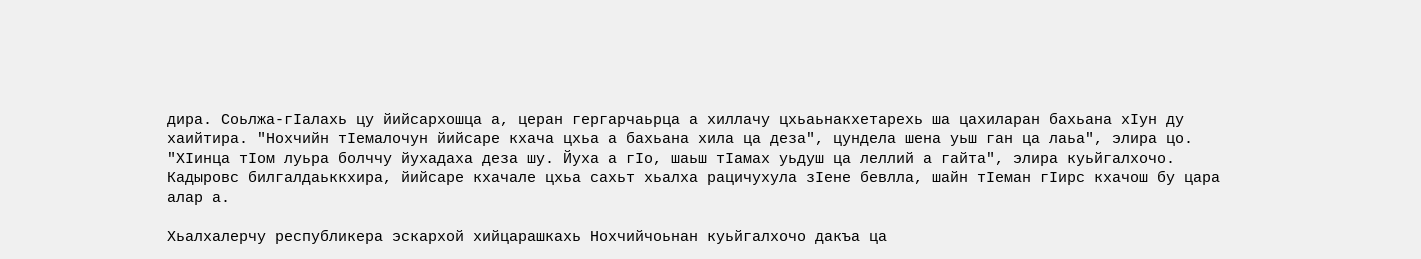дира. Соьлжа-гIалахь цу йийсархошца а, церан гергарчаьрца а хиллачу цхьаьнакхетарехь ша цахиларан бахьана хIун ду хаийтира. "Нохчийн тIемалочун йийсаре кхача цхьа а бахьана хила ца деза", цундела шена уьш ган ца лаьа", элира цо. "ХIинца тIом луьра болччу йухадаха деза шу. Йуха а гIо, шаьш тIамах уьдуш ца леллий а гайта", элира куьйгалхочо. Кадыровс билгалдаьккхира, йийсаре кхачале цхьа сахьт хьалха рацичухула зIене бевлла, шайн тIеман гIирс кхачош бу цара алар а.

Хьалхалерчу республикера эскархой хийцарашкахь Нохчийчоьнан куьйгалхочо дакъа ца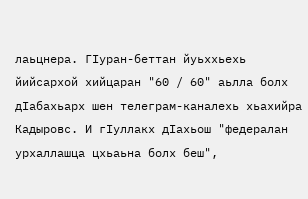лаьцнера. ГIуран-беттан йуьххьехь йийсархой хийцаран "60 / 60" аьлла болх дIабахьарх шен телеграм-каналехь хьахийра Кадыровс. И гIуллакх дIахьош "федералан урхаллашца цхьаьна болх беш",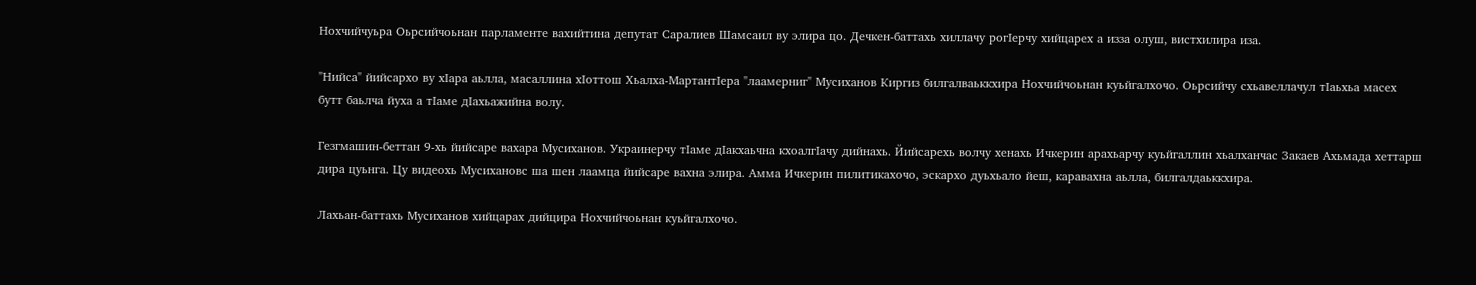Нохчийчуьра Оьрсийчоьнан парламенте вахийтина депутат Саралиев Шамсаил ву элира цо. Дечкен-баттахь хиллачу рогIерчу хийцарех а изза олуш, вистхилира иза.

"Нийса" йийсархо ву хIара аьлла, масаллина хIоттош Хьалха-МартантIера "лаамерниг" Мусиханов Киргиз билгалваьккхира Нохчийчоьнан куьйгалхочо. Оьрсийчу схьавеллачул тIаьхьа масех бутт баьлча йуха а тIаме дIахьажийна волу.

Гезгмашин-беттан 9-хь йийсаре вахара Мусиханов. Украинерчу тIаме дIакхаьчна кхоалгIачу дийнахь. Йийсарехь волчу хенахь Ичкерин арахьарчу куьйгаллин хьалханчас Закаев Ахьмада хеттарш дира цуьнга. Цу видеохь Мусихановс ша шен лаамца йийсаре вахна элира. Амма Ичкерин пилитикахочо, эскархо дуьхьало йеш, каравахна аьлла, билгалдаьккхира.

Лахьан-баттахь Мусиханов хийцарах дийцира Нохчийчоьнан куьйгалхочо.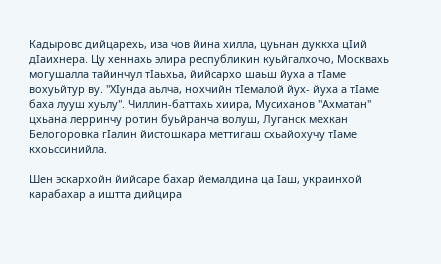Кадыровс дийцарехь, иза чов йина хилла, цуьнан дуккха цIий дIаихнера. Цу хеннахь элира республикин куьйгалхочо, Москвахь могушалла тайинчул тIаьхьа, йийсархо шаьш йуха а тIаме вохуьйтур ву. "ХIунда аьлча, нохчийн тIемалой йух- йуха а тIаме баха лууш хуьлу". Чиллин-баттахь хиира, Мусиханов "Ахматан" цхьана лерринчу ротин буьйранча волуш, Луганск мехкан Белогоровка гIалин йистошкара меттигаш cхьайохучу тIаме кхоьссинийла.

Шен эскархойн йийсаре бахар йемалдина ца Iаш, украинхой карабахар а иштта дийцира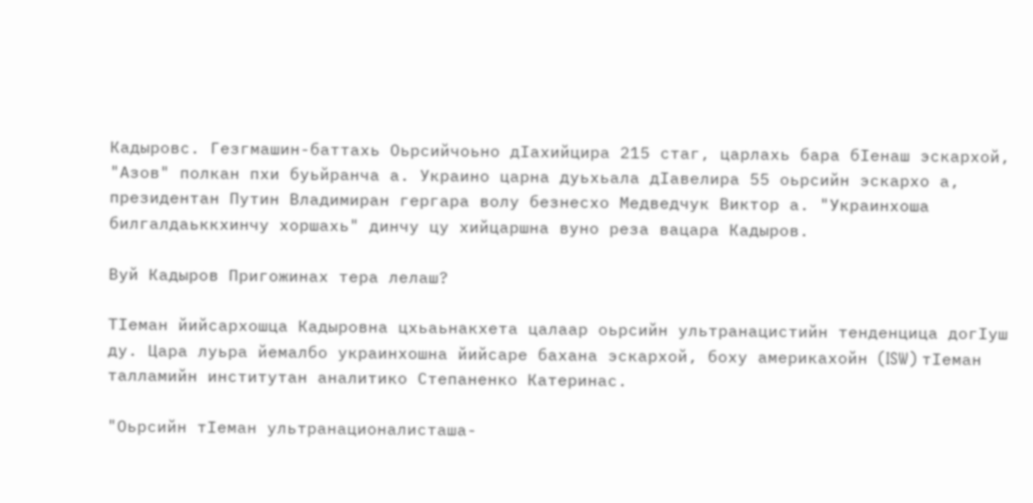Кадыровс. Гезгмашин-баттахь Оьрсийчоьно дIахийцира 215 стаг, царлахь бара бIенаш эскархой, "Азов" полкан пхи буьйранча а. Украино царна дуьхьала дIавелира 55 оьрсийн эскархо а, президентан Путин Владимиран гергара волу безнесхо Медведчук Виктор а. "Украинхоша билгалдаьккхинчу хоршахь" динчу цу хийцаршна вуно реза вацара Кадыров.

Вуй Кадыров Пригожинах тера лелаш?

ТIеман йийсархошца Кадыровна цхьаьнакхета цалаар оьрсийн ультранацистийн тенденцица догIуш ду. Цара луьра йемалбо украинхошна йийсаре бахана эскархой, боху америкахойн (ISW) тIеман талламийн институтан аналитико Степаненко Катеринас.

"Оьрсийн тIеман ультранационалисташа-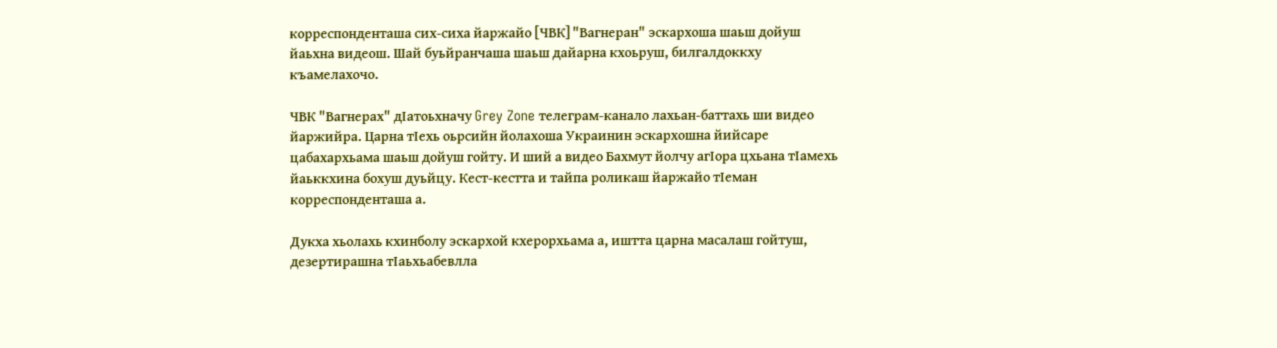корреспонденташа сих-сиха йаржайо [ЧВК] "Вагнеран" эскархоша шаьш дойуш йаьхна видеош. Шай буьйранчаша шаьш дайарна кхоьруш, билгалдоккху къамелахочо.

ЧВК "Вагнерах" дIатоьхначу Grey Zone телеграм-канало лахьан-баттахь ши видео йаржийра. Царна тIехь оьрсийн йолахоша Украинин эскархошна йийсаре цабахархьама шаьш дойуш гойту. И ший а видео Бахмут йолчу агIора цхьана тIамехь йаьккхина бохуш дуьйцу. Кест-кестта и тайпа роликаш йаржайо тIеман корреспонденташа а.

Дукха хьолахь кхинболу эскархой кхерорхьама а, иштта царна масалаш гойтуш, дезертирашна тIаьхьабевлла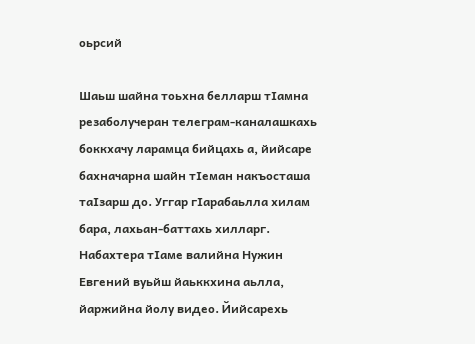оьрсий

Шаьш шайна тоьхна белларш тIамна резаболучеран телеграм-каналашкахь боккхачу ларамца бийцахь а, йийсаре бахначарна шайн тIеман накъосташа таIзарш до. Уггар гIарабаьлла хилам бара, лахьан-баттахь хилларг. Набахтера тIаме валийна Нужин Евгений вуьйш йаьккхина аьлла, йаржийна йолу видео. Йийсарехь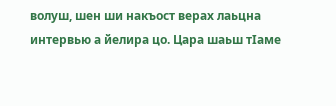волуш, шен ши накъост верах лаьцна интервью а йелира цо. Цара шаьш тIаме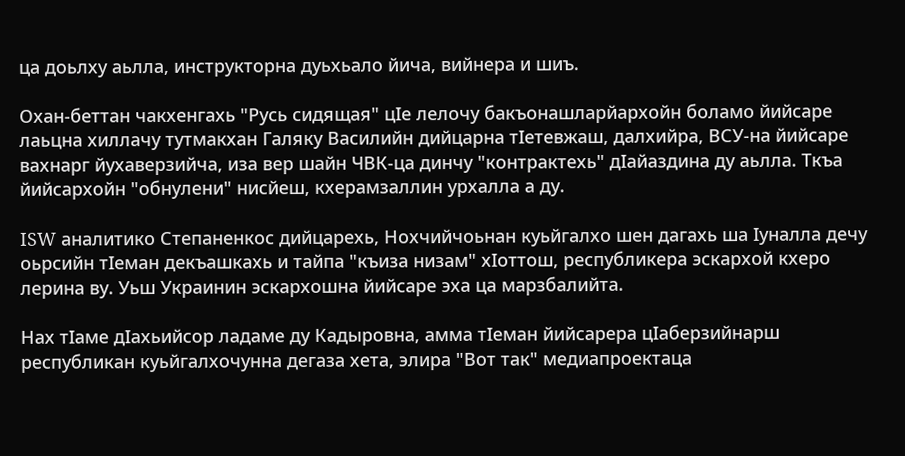ца доьлху аьлла, инструкторна дуьхьало йича, вийнера и шиъ.

Охан-беттан чакхенгахь "Русь сидящая" цIе лелочу бакъонашларйархойн боламо йийсаре лаьцна хиллачу тутмакхан Галяку Василийн дийцарна тIетевжаш, далхийра, ВСУ-на йийсаре вахнарг йухаверзийча, иза вер шайн ЧВК-ца динчу "контрактехь" дIайаздина ду аьлла. Ткъа йийсархойн "обнулени" нисйеш, кхерамзаллин урхалла а ду.

ISW аналитико Степаненкос дийцарехь, Нохчийчоьнан куьйгалхо шен дагахь ша Iуналла дечу оьрсийн тIеман декъашкахь и тайпа "къиза низам" хIоттош, республикера эскархой кхеро лерина ву. Уьш Украинин эскархошна йийсаре эха ца марзбалийта.

Нах тIаме дIахьийсор ладаме ду Кадыровна, амма тIеман йийсарера цIаберзийнарш республикан куьйгалхочунна дегаза хета, элира "Вот так" медиапроектаца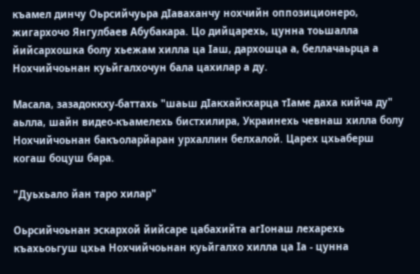къамел динчу Оьрсийчуьра дIаваханчу нохчийн оппозиционеро, жигархочо Янгулбаев Абубакара. Цо дийцарехь, цунна тоьшалла йийсархошка болу хьежам хилла ца Iаш, дархошца а, беллачаьрца а Нохчийчоьнан куьйгалхочун бала цахилар а ду.

Масала, зазадоккху-баттахь "шаьш дIакхайкхарца тIаме даха кийча ду" аьлла, шайн видео-къамелехь бистхилира, Украинехь чевнаш хилла болу Нохчийчоьнан бакъоларйаран урхаллин белхалой. Царех цхьаберш когаш боцуш бара.

"Дуьхьало йан таро хилар"

Оьрсийчоьнан эскархой йийсаре цабахийта агIонаш лехарехь къахьоьгуш цхьа Нохчийчоьнан куьйгалхо хилла ца Iа - цунна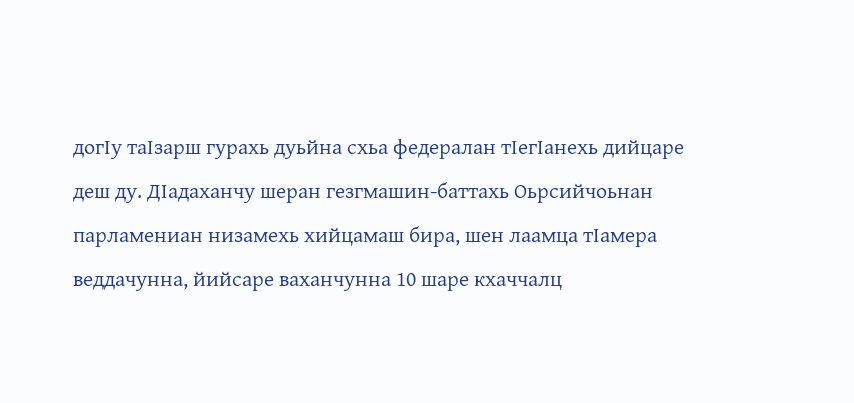догIу таIзарш гурахь дуьйна схьа федералан тIегIанехь дийцаре деш ду. ДIадаханчу шеран гезгмашин-баттахь Оьрсийчоьнан парламениан низамехь хийцамаш бира, шен лаамца тIамера веддачунна, йийсаре ваханчунна 10 шаре кхаччалц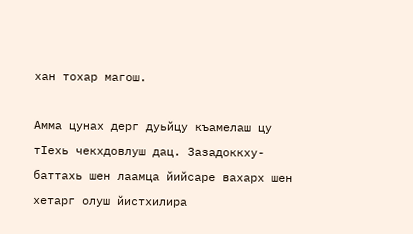хан тохар магош.

Амма цунах дерг дуьйцу къамелаш цу тIехь чекхдовлуш дац. Зазадоккху-баттахь шен лаамца йийсаре вахарх шен хетарг олуш йистхилира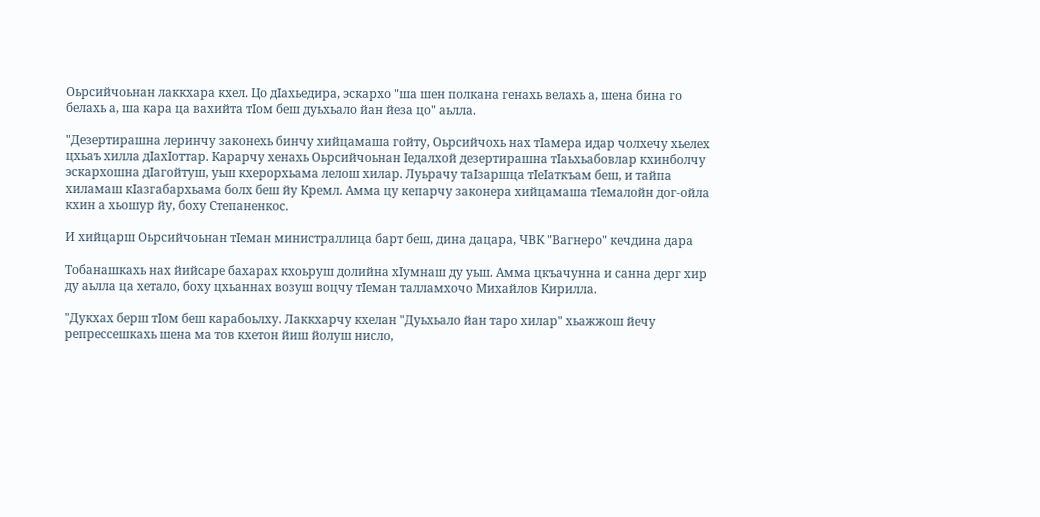Оьрсийчоьнан лаккхара кхел. Цо дIахьедира, эскархо "ша шен полкана генахь велахь а, шена бина го белахь а, ша кара ца вахийта тIом беш дуьхьало йан йеза цо" аьлла.

"Дезертирашна леринчу законехь бинчу хийцамаша гойту, Оьрсийчохь нах тIамера идар чолхечу хьелех цхьаъ хилла дIахIоттар. Карарчу хенахь Оьрсийчоьнан Iедалхой дезертирашна тIаьхьабовлар кхинболчу эскархошна дIагойтуш, уьш кхерорхьама лелош хилар. Луьрачу таIзаршца тIеIаткъам беш, и тайпа хиламаш кIазгабархьама болх беш йу Кремл. Амма цу кепарчу законера хийцамаша тIемалойн дог-ойла кхин а хьошур йу, боху Степаненкос.

И хийцарш Оьрсийчоьнан тIеман министраллица барт беш, дина дацара, ЧВК "Вагнеро" кечдина дара

Тобанашкахь нах йийсаре бахарах кхоьруш долийна хIумнаш ду уьш. Амма цкъачунна и санна дерг хир ду аьлла ца хетало, боху цхьаннах возуш воцчу тIеман талламхочо Михайлов Кирилла.

"Дукхах берш тIом беш карабоьлху. Лаккхарчу кхелан "Дуьхьало йан таро хилар" хьажжош йечу репрессешкахь шена ма тов кхетон йиш йолуш нисло,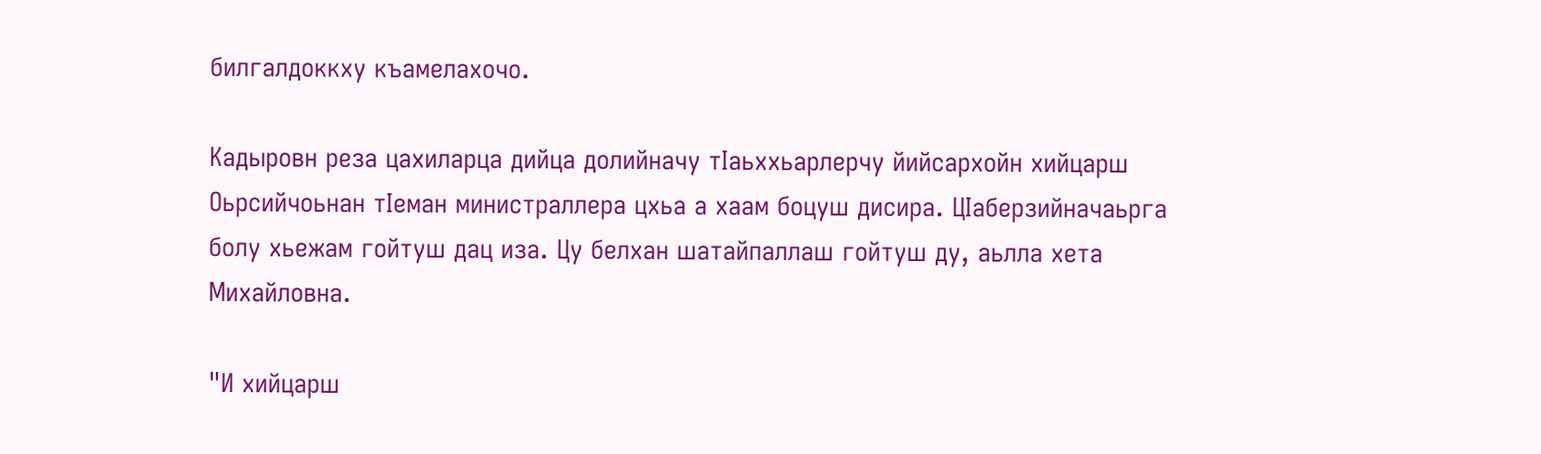билгалдоккху къамелахочо.

Кадыровн реза цахиларца дийца долийначу тIаьххьарлерчу йийсархойн хийцарш Оьрсийчоьнан тIеман министраллера цхьа а хаам боцуш дисира. ЦIаберзийначаьрга болу хьежам гойтуш дац иза. Цу белхан шатайпаллаш гойтуш ду, аьлла хета Михайловна.

"И хийцарш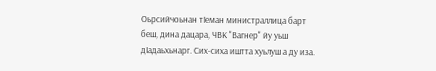Оьрсийчоьнан тIеман министраллица барт беш, дина дацара, ЧВК "Вагнер" йу уьш дIадаьхьнарг. Сих-сиха иштта хуьлуш а ду иза.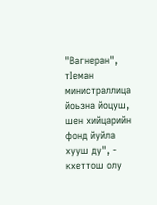"Вагнеран", тIеман министраллица йоьзна йоцуш, шен хийцарийн фонд йуйла хууш ду", - кхеттош олу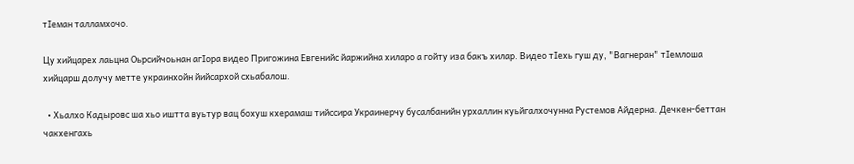тIеман талламхочо.

Цу хийцарех лаьцна Оьрсийчоьнан агIора видео Пригожина Евгенийс йаржийна хиларо а гойту иза бакъ хилар. Видео тIехь гуш ду, "Вагнеран" тIемлоша хийцарш долучу метте украинхойн йийсархой схьабалош.

  • Хьалхо Кадыровс ша хьо иштта вуьтур вац бохуш кхерамаш тийссира Украинерчу бусалбанийн урхаллин куьйгалхочунна Рустемов Айдерна. Дечкен-беттан чакхенгахь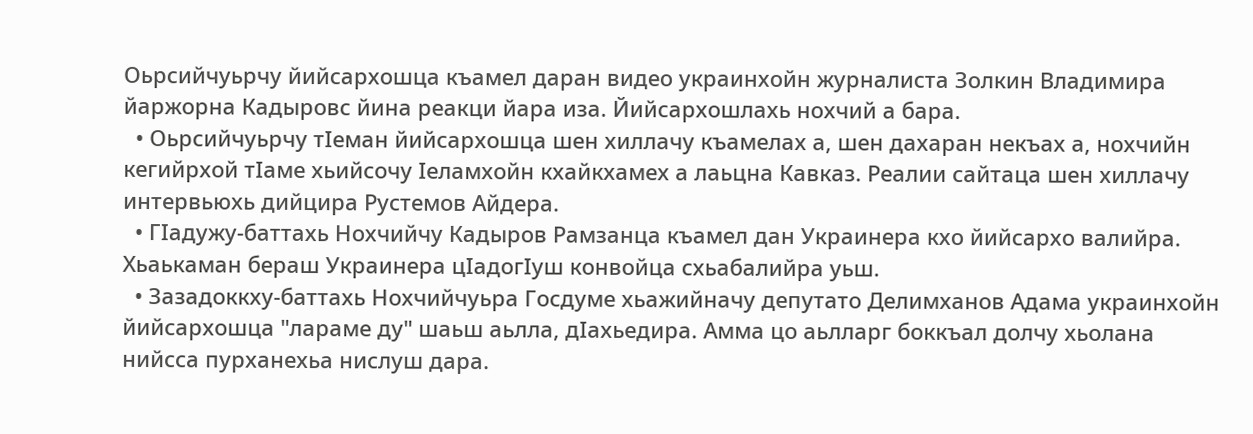Оьрсийчуьрчу йийсархошца къамел даран видео украинхойн журналиста Золкин Владимира йаржорна Кадыровс йина реакци йара иза. Йийсархошлахь нохчий а бара.
  • Оьрсийчуьрчу тIеман йийсархошца шен хиллачу къамелах а, шен дахаран некъах а, нохчийн кегийрхой тIаме хьийсочу Iеламхойн кхайкхамех а лаьцна Кавказ. Реалии сайтаца шен хиллачу интервьюхь дийцира Рустемов Айдера.
  • ГIадужу-баттахь Нохчийчу Кадыров Рамзанца къамел дан Украинера кхо йийсархо валийра. Хьаькаман бераш Украинера цIадогIуш конвойца схьабалийра уьш.
  • Зазадоккху-баттахь Нохчийчуьра Госдуме хьажийначу депутато Делимханов Адама украинхойн йийсархошца "лараме ду" шаьш аьлла, дIахьедира. Амма цо аьлларг боккъал долчу хьолана нийсса пурханехьа нислуш дара.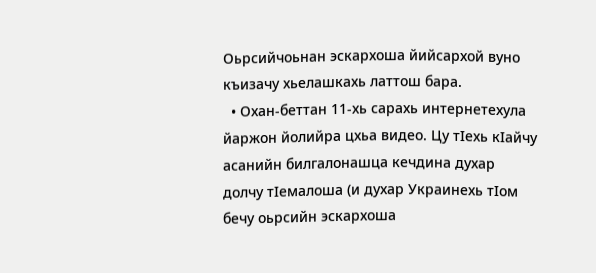Оьрсийчоьнан эскархоша йийсархой вуно къизачу хьелашкахь латтош бара.
  • Охан-беттан 11-хь сарахь интернетехула йаржон йолийра цхьа видео. Цу тIехь кIайчу асанийн билгалонашца кечдина духар долчу тIемалоша (и духар Украинехь тIом бечу оьрсийн эскархоша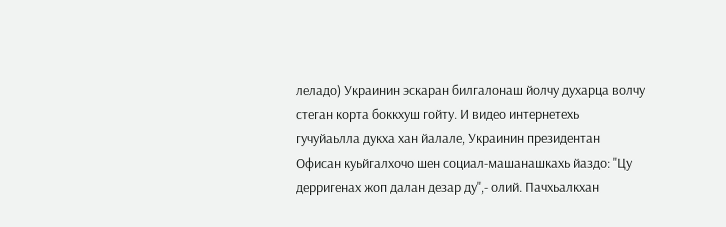леладо) Украинин эскаран билгалонаш йолчу духарца волчу стеган корта боккхуш гойту. И видео интернетехь гучуйаьлла дукха хан йалале, Украинин президентан Офисан куьйгалхочо шен социал-машанашкахь йаздо: "Цу дерригенах жоп далан дезар ду",- олий. Пачхьалкхан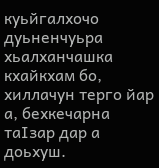куьйгалхочо дуьненчуьра хьалханчашка кхайкхам бо, хиллачун терго йар а, бехкечарна таIзар дар а доьхуш.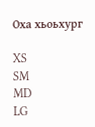Оха хьоьхург

XS
SM
MD
LG